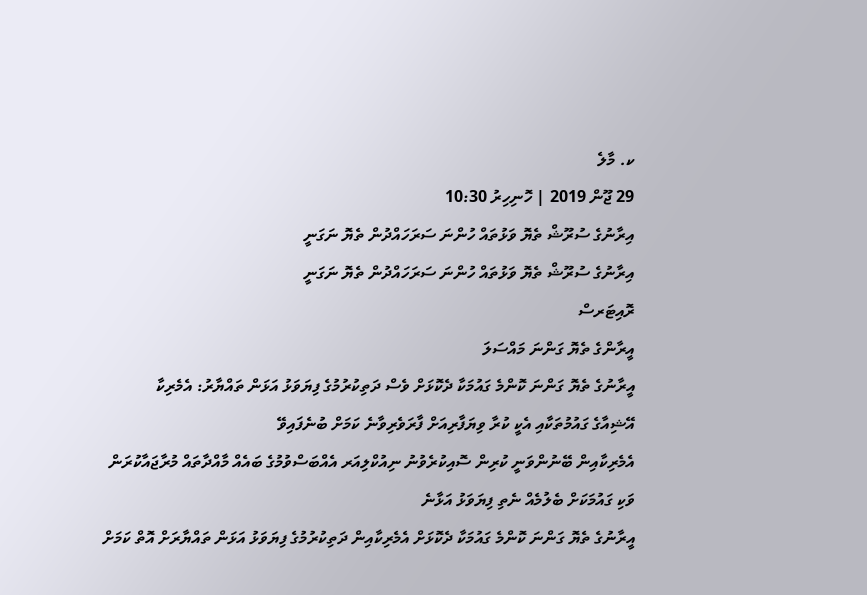ކ. މާލެ
29 ޖޫން 2019 | ހޮނިހިރު 10:30
އިރާނުގެ ސުރޫޝް ތެޔޮ ވަޅުތައް ހުންނަ ސަރަހައްދުން ތެޔޮ ނަގަނީ
އިރާނުގެ ސުރޫޝް ތެޔޮ ވަޅުތައް ހުންނަ ސަރަހައްދުން ތެޔޮ ނަގަނީ
ރޮއިޓަރސް
އީރާންގެ ތެޔޮ ގަންނަ މައްސަލަ
އީރާނުގެ ތެޔޮ ގަންނަ ކޮންމެ ގައުމަކާ ދެކޮޅަށް ވެސް ދަތިކުރުމުގެ ފިޔަވަޅު އަޅަން ތައްޔާރު: އެމެރިކާ
އޭޝިއާގެ ގައުމުތަކާއި އެކީ ކުރާ ވިޔަފާރިއަށް ފާރަވެރިވާނެ ކަމަށް ބުނެފައިވޭ
އެމެރިކާއިން ބޭނުންވަނީ ކުރިން ސޮއިކުރެވުނު ނިއުކްލިއަރ އެއްބަސްވުމުގެ ބައެއް މާއްދާތައް މުރާޖައާކުރަން
ވަކި ގައުމަކަށް ބެލުމެއް ނެތި ފިޔަވަޅު އަޅާނެ
އީރާނުގެ ތެޔޮ ގަންނަ ކޮންމެ ގައުމަކާ ދެކޮޅަށް އެމެރިކާއިން ދަތިކުރުމުގެ ފިޔަވަޅު އަޅަން ތައްޔާރަށް އޮތް ކަމަށް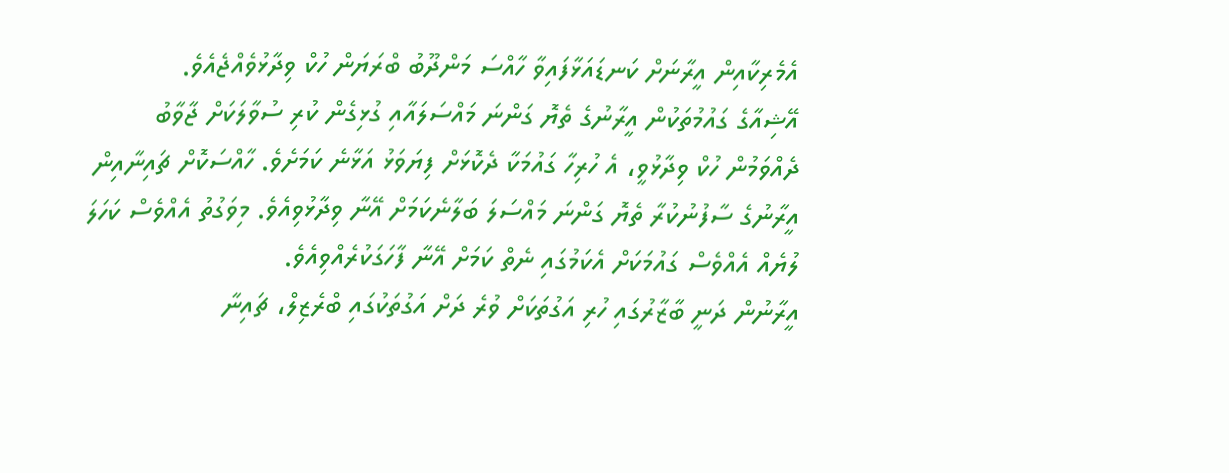އެމެރިކާއިން އީރާނަށް ކަނޑައަޅާފައިވާ ހާއްސަ މަންދޫބު ބްރަޔަން ހުކް ވިދާޅުވެއްޖެއެވެ.
އޭޝިއާގެ ގައުމުތަކުން އީރާނުގެ ތެޔޮ ގަންނަ މައްސަލައާއި ގުޅިގެން ކުރި ސުވާލަކަށް ޖާވާބު ދެއްވަމުން ހުކް ވިދާޅުވީ، އެ ހުރިހާ ގައުމަކާ ދެކޮޅަށް ފިޔަވަޅު އަޅާނެ ކަމަށެވެ. ހާއްސަކޮށް ޗައިނާއިން އީރާނުގެ ސާފުނުކުރާ ތެޔޮ ގަންނަ މައްސަލަ ބަލާނެކަމަށް އޭނާ ވިދާޅުވިއެވެ. މިވަގުތު އެއްވެސް ކަހަލަ ލުޔެއް އެއްވެސް ގައުމަކަށް އެކަމުގައި ނެތް ކަމަށް އޭނާ ފާހަގަކުރެއްވިއެވެ.
އީރާނުން ދަނީ ބާޒާރުގައި ހުރި އަގުތަކަށް ވުރެ ދަށް އަގުތަކުގައި ބްރެޒިލް، ޗައިނާ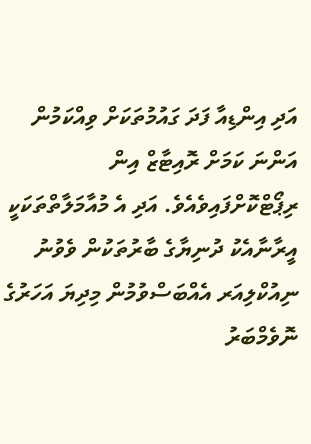އަދި އިންޑިއާ ފަދަ ގައުމުތަކަށް ވިއްކަމުން އަންނަ ކަމަށް ރޮއިޓާޒް އިން ރިޕޯޓްކޮށްފައިވެއެވެ. އަދި އެ މުއާމަލާތްތަކަކީ އީރާނާއެކު ދުނިޔާގެ ބާރުތަކުން ވެވުނު ނިއުކްލިއަރ އެއްބަސްވުމުން މިދިޔަ އަހަރުގެ ނޮވެމްބަރު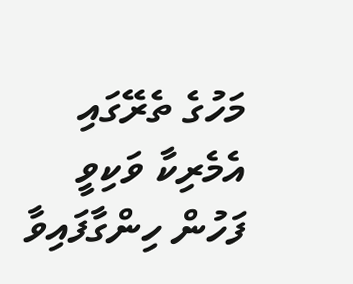މަހުގެ ތެރޭގައި އެމެރިކާ ވަކިވީ ފަހުން ހިންގާފައިވާ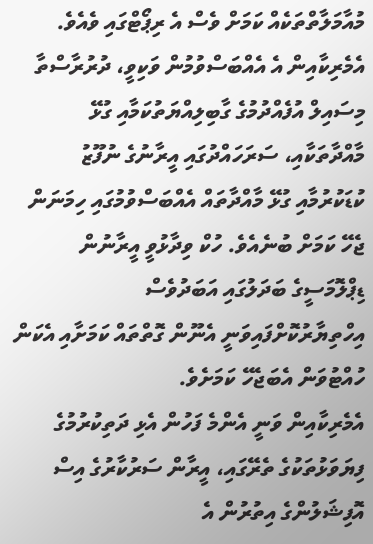މުއާމަލާތްތަކެއް ކަމަށް ވެސް އެ ރިޕޯޓްގައި ވެއެވެ.
އެމެރިކާއިން އެ އެއްބަސްވުމުން ވަކިވީ، ދުރުރާސްތާ މިސައިލް އުފެއްދުމުގެ ގާބިލިއްޔަތުކަމާއި ގުޅޭ މާއްދާތަކާއި، ސަރަހައްދުގައި އީރާނުގެ ނުފޫޒު ކުޑަކުރުމާއި ގުޅޭ މާއްދާތައް އެއްބަސްވުމުގައި ހިމަނަން ޖެހޭ ކަމަށް ބުނެއެވެ. ހުކް ވިދާޅުވީ އީރާނުން ޑިޕްލޮމަސީގެ ބަދަލުގައި އަބަދުވެސް އިހްތިޔާރުކޮށްފައިވަނީ އެނޫން ގޮތްތައް ކަމަށާއި އެކަން ހުއްޓުވަން އެބަޖެހޭ ކަމަށެވެ.
އެމެރިކާއިން ވަނީ އެންމެ ފަހުން އެޅި ދަތިކުރުމުގެ ފިޔަވަޅުތަކުގެ ތެރޭގައި، އީރާން ސަރުކާރުގެ އިސް އޮފިޝަލުންގެ އިތުރުން އެ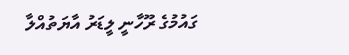ގައުމުގެ ރޫހާނީ ލީޑަރު އާޔަތުއްލާ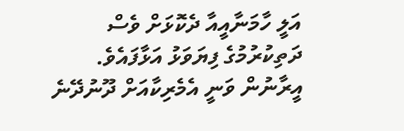އަލީ ހާމަނާއީއާ ދެކޮޅަށް ވެސް ދަތިކުރުމުގެ ފިޔަވަޅު އަޅާފައެވެ. އީރާނުން ވަނީ އެމެރިކާއަށް ދޫނުދޭނެ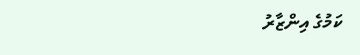ކަމުގެ އިންޒާރު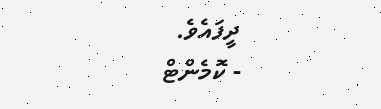ދީފައެވެ.
- ކޮމެންޓް